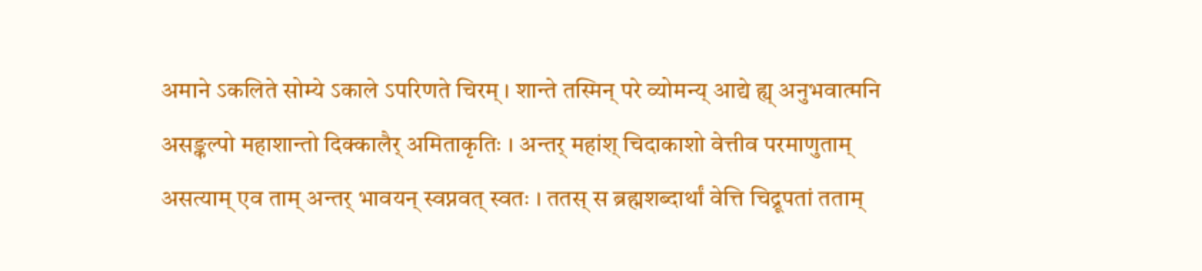अमाने ऽकलिते सोम्ये ऽकाले ऽपरिणते चिरम् । शान्ते तस्मिन् परे व्योमन्य् आद्ये ह्य् अनुभवात्मनि
असङ्कल्पो महाशान्तो दिक्कालैर् अमिताकृतिः । अन्तर् महांश् चिदाकाशो वेत्तीव परमाणुताम्
असत्याम् एव ताम् अन्तर् भावयन् स्वप्नवत् स्वतः । ततस् स ब्रह्मशब्दार्थां वेत्ति चिद्रूपतां तताम्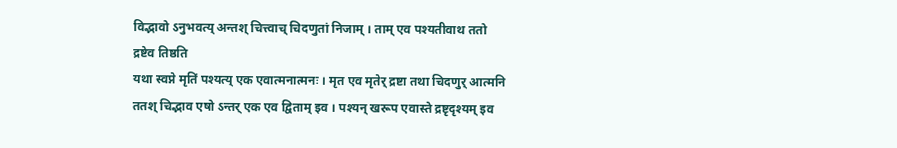विद्भावो ऽनुभवत्य् अन्तश् चित्त्वाच् चिदणुतां निजाम् । ताम् एव पश्यतीवाथ ततो द्रष्टेव तिष्ठति
यथा स्वप्ने मृतिं पश्यत्य् एक एवात्मनात्मनः । मृत एव मृतेर् द्रष्टा तथा चिदणुर् आत्मनि
ततश् चिद्भाव एषो ऽन्तर् एक एव द्विताम् इव । पश्यन् खरूप एवास्ते द्रष्टृदृश्यम् इव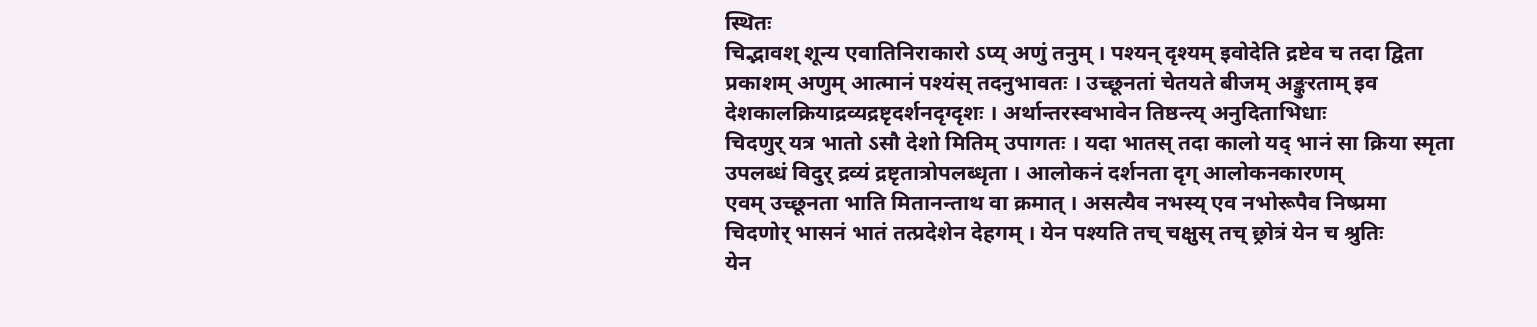स्थितः
चिद्भावश् शून्य एवातिनिराकारो ऽप्य् अणुं तनुम् । पश्यन् दृश्यम् इवोदेति द्रष्टेव च तदा द्विता
प्रकाशम् अणुम् आत्मानं पश्यंस् तदनुभावतः । उच्छूनतां चेतयते बीजम् अङ्कुरताम् इव
देशकालक्रियाद्रव्यद्रष्टृदर्शनदृग्दृशः । अर्थान्तरस्वभावेन तिष्ठन्त्य् अनुदिताभिधाः
चिदणुर् यत्र भातो ऽसौ देशो मितिम् उपागतः । यदा भातस् तदा कालो यद् भानं सा क्रिया स्मृता
उपलब्धं विदुर् द्रव्यं द्रष्टृतात्रोपलब्धृता । आलोकनं दर्शनता दृग् आलोकनकारणम्
एवम् उच्छूनता भाति मितानन्ताथ वा क्रमात् । असत्यैव नभस्य् एव नभोरूपैव निष्प्रमा
चिदणोर् भासनं भातं तत्प्रदेशेन देहगम् । येन पश्यति तच् चक्षुस् तच् छ्रोत्रं येन च श्रुतिः
येन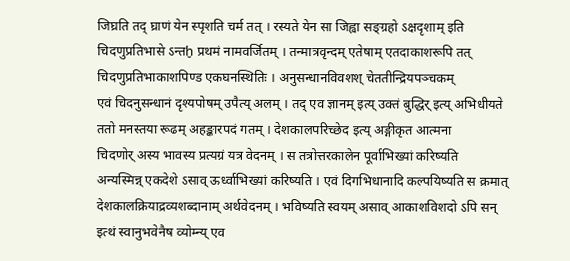जिघ्रति तद् घ्राणं येन स्पृशति चर्म तत् । रस्यते येन सा जिह्वा सङ्ग्रहो ऽक्षदृशाम् इति
चिदणुप्रतिभासे ऽन्तḫ प्रथमं नामवर्जितम् । तन्मात्रवृन्दम् एतेषाम् एतदाकाशरूपि तत्
चिदणुप्रतिभाकाशपिण्ड एकघनस्थितिः । अनुसन्धानविवशश् चेततीन्द्रियपञ्चकम्
एवं चिदनुसन्धानं दृश्यपोषम् उपैत्य् अलम् । तद् एव ज्ञानम् इत्य् उक्तं बुद्धिर् इत्य् अभिधीयते
ततो मनस्तया रूढम् अहङ्कारपदं गतम् । देशकालपरिच्छेद इत्य् अङ्गीकृत आत्मना
चिदणोर् अस्य भावस्य प्रत्यग्रं यत्र वेदनम् । स तत्रोत्तरकालेन पूर्वाभिख्यां करिष्यति
अन्यस्मिन्न् एकदेशे ऽसाव् ऊर्ध्वाभिख्यां करिष्यति । एवं दिगभिधानादि कल्पयिष्यति स क्रमात्
देशकालक्रियाद्रव्यशब्दानाम् अर्थवेदनम् । भविष्यति स्वयम् असाव् आकाशविशदो ऽपि सन्
इत्थं स्वानुभवेनैष व्योम्न्य् एव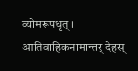व्योमरूपधृत् । आतिवाहिकनामान्तर् देहस्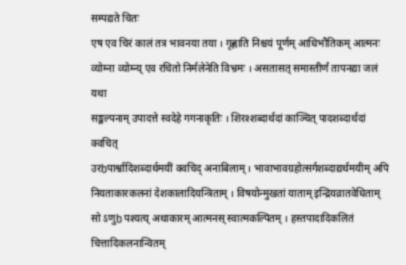सम्पद्यते चितः
एष एव चिरं कालं तत्र भावनया तया । गृह्णाति निश्चयं पूर्णम् आधिभौतिकम् आत्मनः
व्योम्ना व्योम्न्य् एव रचितो निर्मलेनेति विभ्रमः । असतासत् समास्तीर्णं तापनद्या जलं यथा
सङ्कल्पनाम् उपादत्ते स्वदेहे गगनाकृतिः । शिरश्शब्दार्थदां काञ्चित् पादशब्दार्थदां क्वचित्
उरḫपार्श्वादिशब्दार्थमयीं क्वचिद् अनाबिलाम् । भावाभावग्रहोत्सर्गशब्दाद्यर्थमयीम् अपि
नियताकारकलनां देशकालादियन्त्रिताम् । विषयोन्मुखतां याताम् इन्द्रियव्रातवेधिताम्
सो ऽणुḫ पश्यत्य् अथाकारम् आत्मनस् स्वात्मकल्पितम् । हस्तपादादिकलितं चित्तादिकलनान्वितम्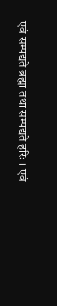एवं सम्पद्यते ब्रह्मा तथा सम्पद्यते हरिः । एवं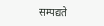सम्पद्यते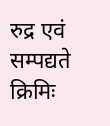रुद्र एवं सम्पद्यते क्रिमिः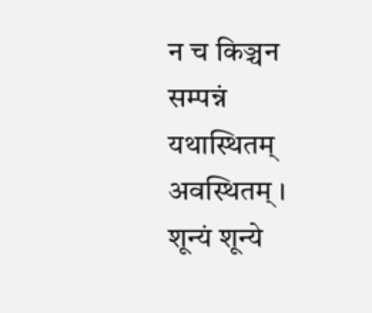न च किञ्चन सम्पन्नं यथास्थितम् अवस्थितम् । शून्यं शून्ये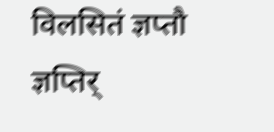विलसितं ज्ञप्तौ ज्ञप्तिर्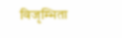विजृम्भिता